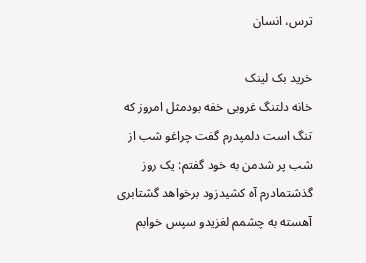ترس، انسان

خرید بک لینک
خانه دلتنگ غروبی خفه بودمثل امروز که تنگ است دلمپدرم گفت چراغو شب از شب پر شدمن به خود گفتم: یک روز گذشتمادرم آه کشیدزود برخواهد گشتابری آهسته به چشمم لغزیدو سپس خوابم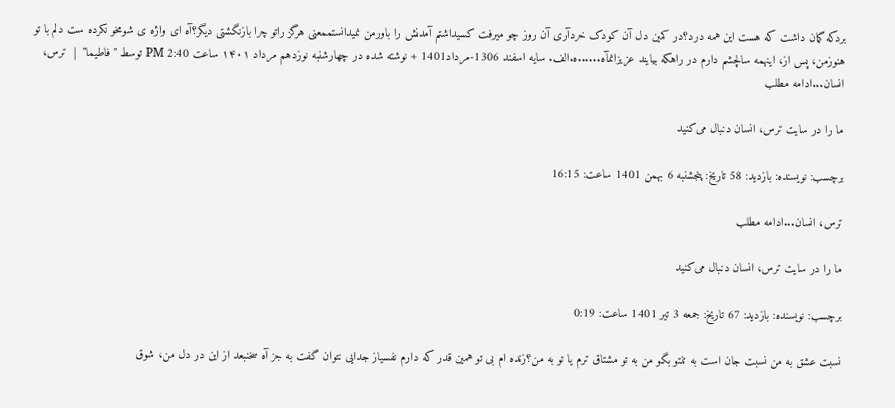بردکه گمان داشت که هست این همه درد؟در کمین دل آن کودک خردآری آن روز چو میرفت کسیداشتم آمدنش را باورمن نمیدانستممعنی هرگز راتو چرا بازنگشتی دیگر؟آه ای واژه ی شومخو نکرده ست دلم با تو هنوزمن، پس از، اینهمه سالچشم دارم در راهکه بیایند عزیزانمآه......ه.الف. سایه اسفند 1306-مرداد1401 + نوشته شده در چهارشنبه نوزدهم مرداد ۱۴۰۱ ساعت 2:40 PM توسط "فاطيما"  |  ترس، انسان...ادامه مطلب

ما را در سایت ترس، انسان دنبال می‌کنید

برچسب: نویسنده: بازدید: 58 تاريخ: پنجشنبه 6 بهمن 1401 ساعت: 16:15

ترس، انسان...ادامه مطلب

ما را در سایت ترس، انسان دنبال می‌کنید

برچسب: نویسنده: بازدید: 67 تاريخ: جمعه 3 تير 1401 ساعت: 0:19

نسبت عشق به من نسبت جان است به تنتو بگو من به تو مشتاق ترم یا تو به من؟زنده ام بی تو همین قدر که دارم نفسیاز جدایی نتوان گفت به جز آه سخنبعد از این در دل من، شوق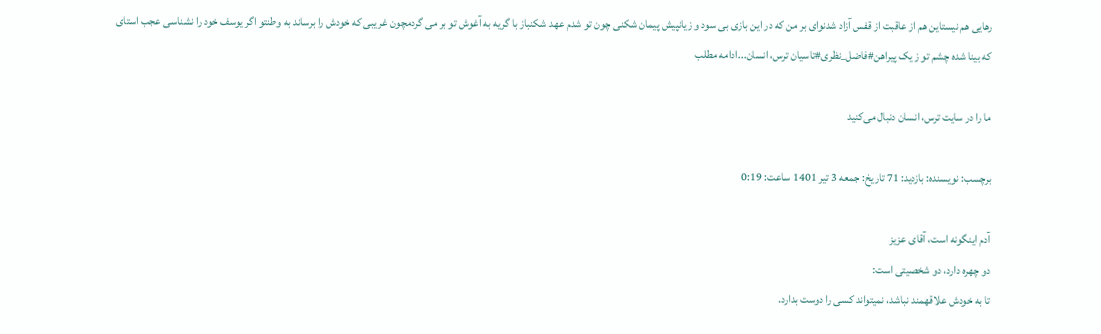رهایی هم نیستاین هم از عاقبت از قفس آزاد شدنوای بر من که در این بازی بی سود و زیانپیش پیمان شکنی چون تو شدم عهد شکنباز با گریه به آغوش تو بر می گردمچون غریبی که خودش را برساند به وطنتو اگر یوسف خود را نشناسی عجب استای که بینا شده چشم تو ز یک پیراهن#فاضل_نظری#تاسیان ترس، انسان...ادامه مطلب

ما را در سایت ترس، انسان دنبال می‌کنید

برچسب: نویسنده: بازدید: 71 تاريخ: جمعه 3 تير 1401 ساعت: 0:19

آدم اینگونه است، آقای عزیز
دو چهره دارد، دو شخصیتی است:
تا به خودش علاقهمند نباشد، نمیتواند کسی را دوست بدارد.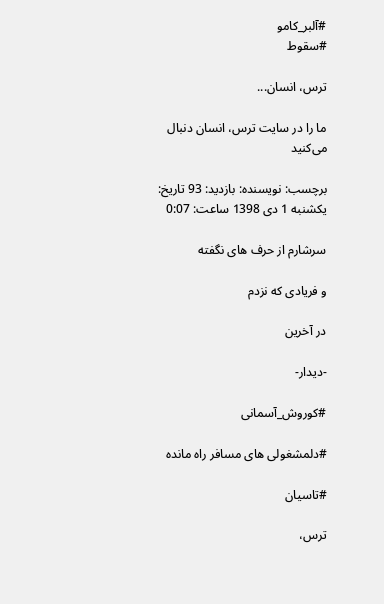#آلبر_کامو
#سقوط

ترس، انسان...

ما را در سایت ترس، انسان دنبال می‌کنید

برچسب: نویسنده: بازدید: 93 تاريخ: يکشنبه 1 دی 1398 ساعت: 0:07

سرشارم از حرف های نگفته

و فریادی که نزدم

در آخرین

-دیدار-

#کوروش_آسمانی

#دلمشغولی های مسافر راه مانده

#تاسیان

ترس،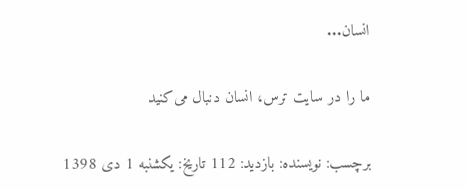انسان...

ما را در سایت ترس، انسان دنبال می‌کنید

برچسب: نویسنده: بازدید: 112 تاريخ: يکشنبه 1 دی 1398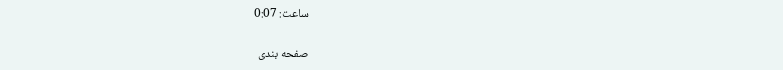ساعت: 0:07

صفحه بندی